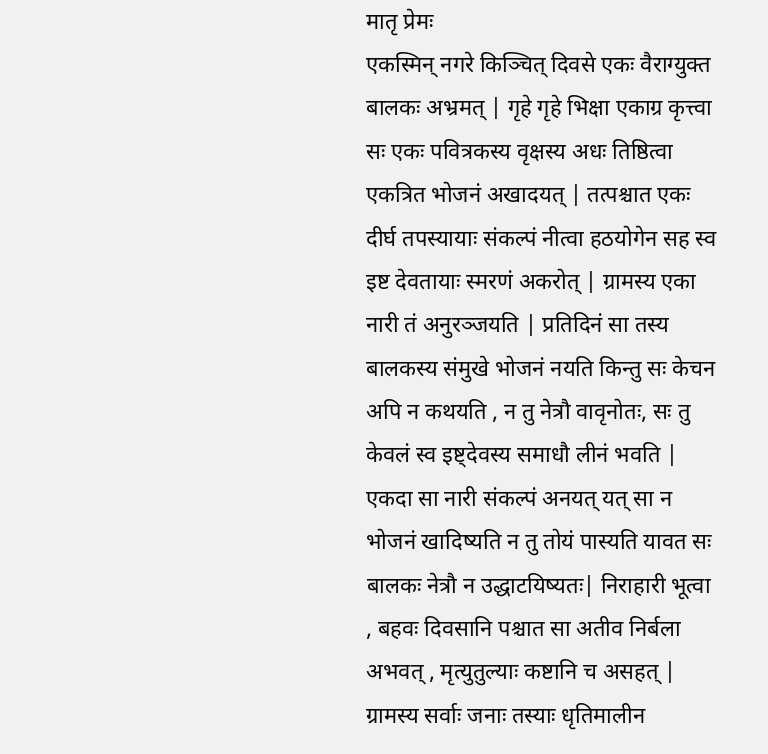मातृ प्रेमः
एकस्मिन् नगरे किञ्चित् दिवसे एकः वैराग्युक्त बालकः अभ्रमत् | गृहे गृहे भिक्षा एकाग्र कृत्त्वा सः एकः पवित्रकस्य वृक्षस्य अधः तिष्ठित्वा एकत्रित भोजनं अखादयत् | तत्पश्चात एकः दीर्घ तपस्यायाः संकल्पं नीत्वा हठयोगेन सह स्व इष्ट देवतायाः स्मरणं अकरोत् | ग्रामस्य एका नारी तं अनुरञ्जयति | प्रतिदिनं सा तस्य बालकस्य संमुखे भोजनं नयति किन्तु सः केचन अपि न कथयति , न तु नेत्रौ वावृनोतः, सः तु केवलं स्व इष्ट्देवस्य समाधौ लीनं भवति |
एकदा सा नारी संकल्पं अनयत् यत् सा न भोजनं खादिष्यति न तु तोयं पास्यति यावत सः बालकः नेत्रौ न उद्धाटयिष्यतः| निराहारी भूत्वा , बहवः दिवसानि पश्चात सा अतीव निर्बला अभवत् , मृत्युतुल्याः कष्टानि च असहत् | ग्रामस्य सर्वाः जनाः तस्याः धृतिमालीन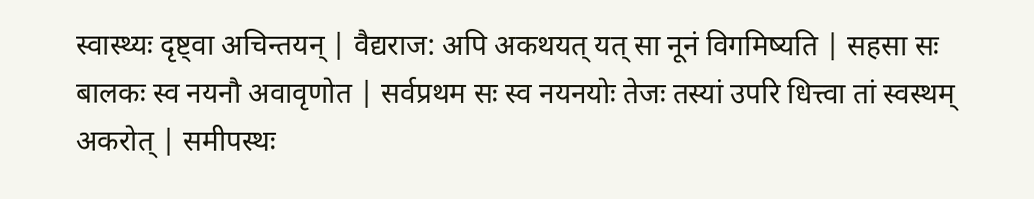स्वास्थ्यः दृष्ट्वा अचिन्तयन् | वैद्यराज: अपि अकथयत् यत् सा नूनं विगमिष्यति | सहसा सः बालकः स्व नयनौ अवावृणोत | सर्वप्रथम सः स्व नयनयोः तेजः तस्यां उपरि धित्त्वा तां स्वस्थम् अकरोत् | समीपस्थः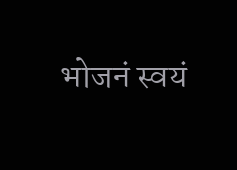भोजनं स्वयं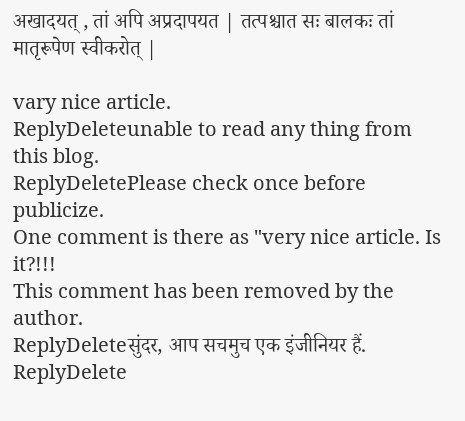अखादयत् , तां अपि अप्रदापयत | तत्पश्चात सः बालकः तां मातृरूपेण स्वीकरोत् |

vary nice article.
ReplyDeleteunable to read any thing from this blog.
ReplyDeletePlease check once before publicize.
One comment is there as "very nice article. Is it?!!!
This comment has been removed by the author.
ReplyDeleteसुंदर, आप सचमुच एक इंजीनियर हैं.
ReplyDelete